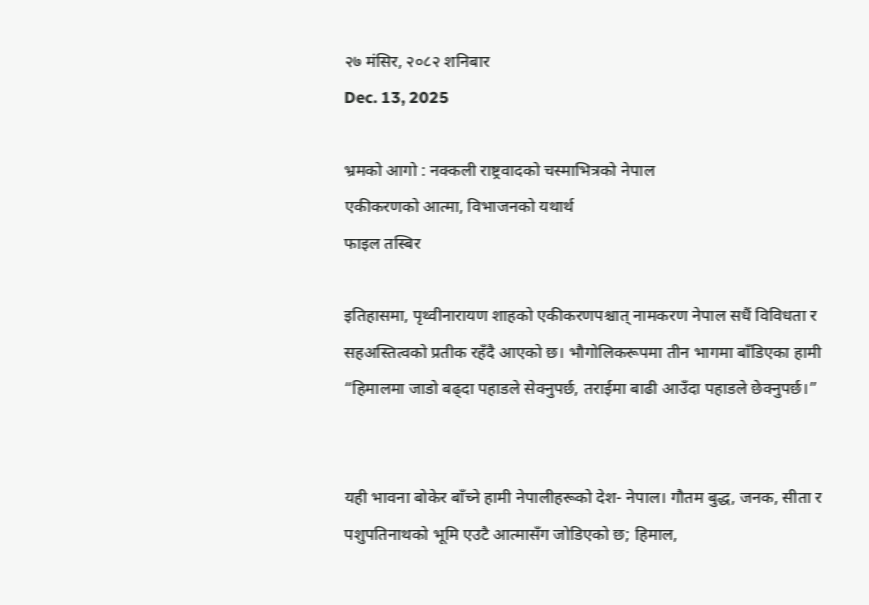२७ मंसिर, २०८२ शनिबार
Dec. 13, 2025

भ्रमको आगो : नक्कली राष्ट्रवादको चस्माभित्रको नेपाल
एकीकरणको आत्मा, विभाजनको यथार्थ
फाइल तस्बिर

इतिहासमा, पृथ्वीनारायण शाहको एकीकरणपश्चात् नामकरण नेपाल सधैं विविधता र सहअस्तित्वको प्रतीक रहँदै आएको छ। भौगोलिकरूपमा तीन भागमा बाँडिएका हामी “हिमालमा जाडो बढ्दा पहाडले सेक्नुपर्छ, तराईमा बाढी आउँदा पहाडले छेक्नुपर्छ।”


यही भावना बोकेर बाँच्ने हामी नेपालीहरूको देश- नेपाल। गौतम बुद्ध, जनक, सीता र पशुपतिनाथको भूमि एउटै आत्मासँग जोडिएको छ; हिमाल,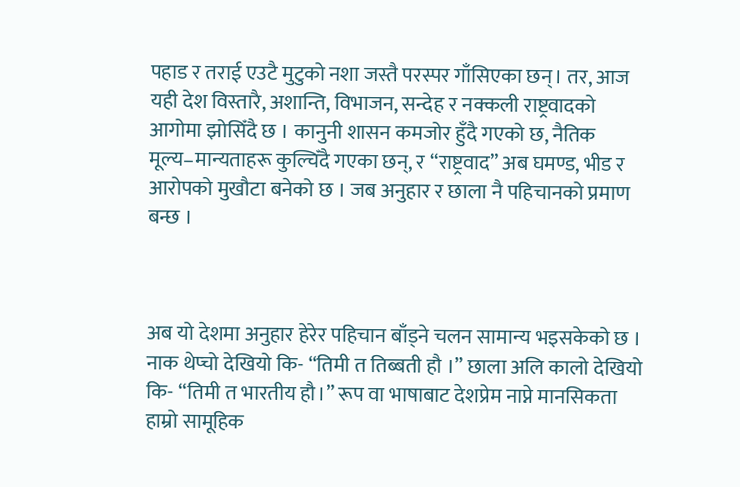पहाड र तराई एउटै मुटुको नशा जस्तै परस्पर गाँसिएका छन्। तर, आज यही देश विस्तारै, अशान्ति, विभाजन, सन्देह र नक्कली राष्ट्रवादको आगोमा झोसिँदै छ । कानुनी शासन कमजोर हुँदै गएको छ, नैतिक मूल्य–मान्यताहरू कुल्चिँदै गएका छन्, र “राष्ट्रवाद” अब घमण्ड, भीड र आरोपको मुखौटा बनेको छ । जब अनुहार र छाला नै पहिचानको प्रमाण बन्छ ।



अब यो देशमा अनुहार हेरेर पहिचान बाँड्ने चलन सामान्य भइसकेको छ । नाक थेप्चो देखियो कि- “तिमी त तिब्बती हौ ।” छाला अलि कालो देखियो कि- “तिमी त भारतीय हौ।” रूप वा भाषाबाट देशप्रेम नाप्ने मानसिकता हाम्रो सामूहिक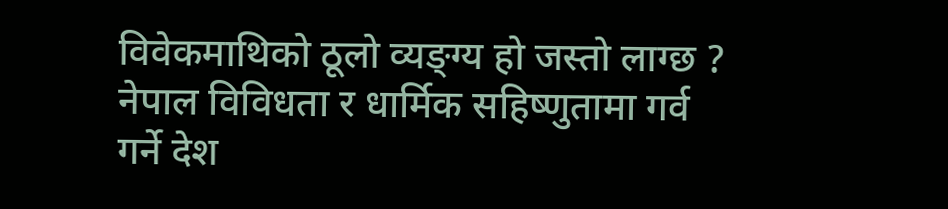विवेकमाथिको ठूलो व्यङ्ग्य हो जस्तो लाग्छ ? नेपाल विविधता र धार्मिक सहिष्णुतामा गर्व गर्ने देश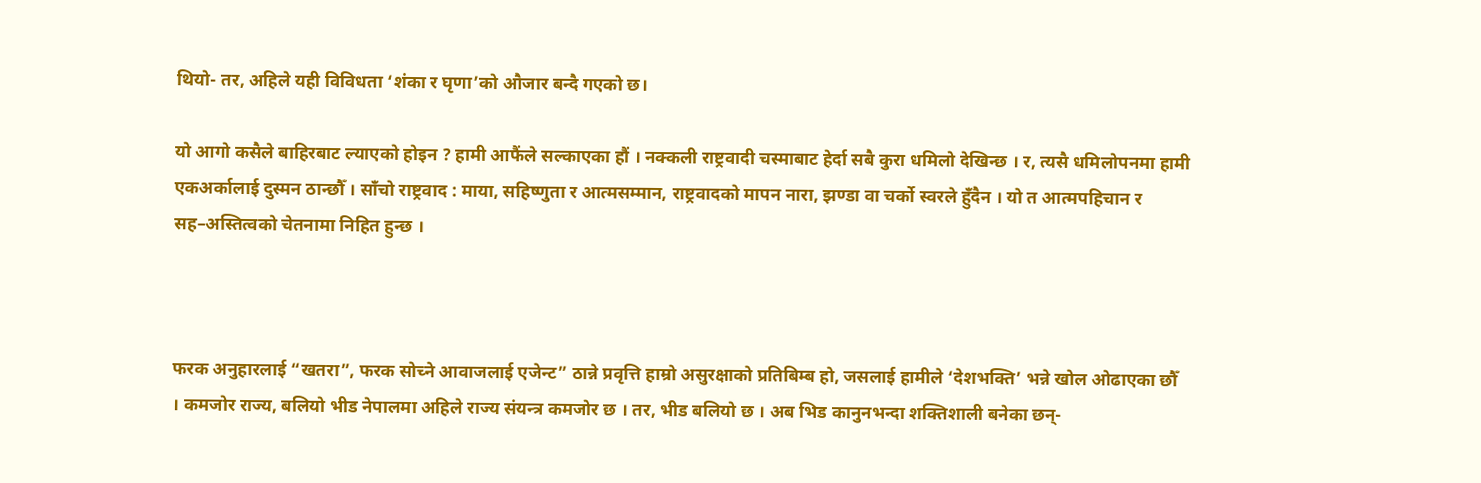थियो- तर, अहिले यही विविधता ‘शंका र घृणा’को औजार बन्दै गएको छ।

यो आगो कसैले बाहिरबाट ल्याएको होइन ? हामी आफैंले सल्काएका हौं । नक्कली राष्ट्रवादी चस्माबाट हेर्दा सबै कुरा धमिलो देखिन्छ । र, त्यसै धमिलोपनमा हामी एकअर्कालाई दुस्मन ठान्छौँ । साँचो राष्ट्रवाद : माया, सहिष्णुता र आत्मसम्मान, राष्ट्रवादको मापन नारा, झण्डा वा चर्को स्वरले हुँदैन । यो त आत्मपहिचान र सह–अस्तित्वको चेतनामा निहित हुन्छ ।



फरक अनुहारलाई “खतरा”, फरक सोच्ने आवाजलाई एजेन्ट” ठान्ने प्रवृत्ति हाम्रो असुरक्षाको प्रतिबिम्ब हो, जसलाई हामीले ‘देशभक्ति’ भन्ने खोल ओढाएका छौँ । कमजोर राज्य, बलियो भीड नेपालमा अहिले राज्य संयन्त्र कमजोर छ । तर, भीड बलियो छ । अब भिड कानुनभन्दा शक्तिशाली बनेका छन्-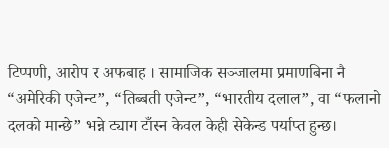टिप्पणी, आरोप र अफबाह । सामाजिक सञ्जालमा प्रमाणबिना नै “अमेरिकी एजेन्ट”, “तिब्बती एजेन्ट”, “भारतीय दलाल”, वा “फलानो दलको मान्छे” भन्ने ट्याग टाँस्न केवल केही सेकेन्ड पर्याप्त हुन्छ।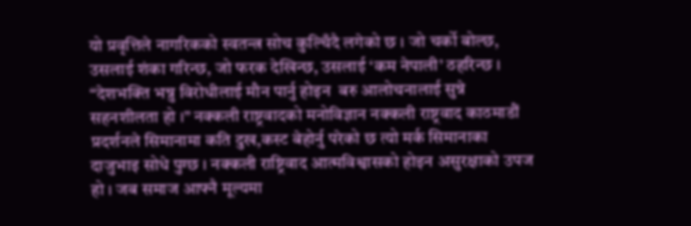यो प्रवृत्तिले नागरिकको स्वतन्त्र सोच कुल्चिँदै लगेको छ । जो चर्को बोल्छ, उसलाई शंका गरिन्छ, जो फरक देखिन्छ, उसलाई ‘कम नेपाली’ ठहरिन्छ ।  “देशभक्ति भन्नु विरोधीलाई मौन पार्नु होइन  बरु आलोचनालाई सुन्ने सहनशीलता हो ।” नक्कली राष्ट्रवादको मनोविज्ञान नक्कली राष्ट्रवाद काठमाडौं प्रदर्शनले सिमानामा कति दुख,कस्ट बेहोर्नु परेको छ त्यो मर्क सिमानाका दाजुभाइ सोधे पुग्छ । नक्कली राष्ट्रिवाद आत्मविश्वासको होइन असुरक्षाको उपज हो । जब समाज आफ्नै मूल्यमा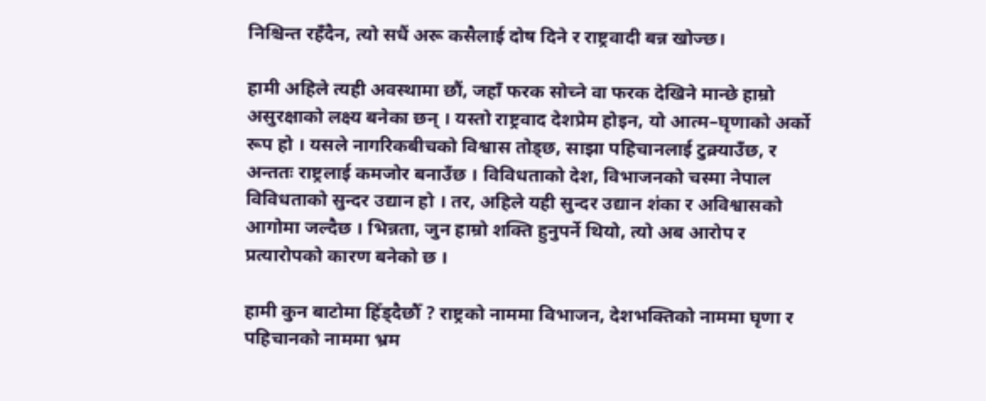निश्चिन्त रहँदैन, त्यो सधैं अरू कसैलाई दोष दिने र राष्ट्रवादी बन्न खोज्छ।

हामी अहिले त्यही अवस्थामा छौं, जहाँ फरक सोच्ने वा फरक देखिने मान्छे हाम्रो असुरक्षाको लक्ष्य बनेका छन् । यस्तो राष्ट्रवाद देशप्रेम होइन, यो आत्म–घृणाको अर्को रूप हो । यसले नागरिकबीचको विश्वास तोड्छ, साझा पहिचानलाई टुक्र्याउँछ, र अन्ततः राष्ट्रलाई कमजोर बनाउँछ । विविधताको देश, विभाजनको चस्मा नेपाल विविधताको सुन्दर उद्यान हो । तर, अहिले यही सुन्दर उद्यान शंका र अविश्वासको आगोमा जल्दैछ । भिन्नता, जुन हाम्रो शक्ति हुनुपर्ने थियो, त्यो अब आरोप र प्रत्यारोपको कारण बनेको छ ।

हामी कुन बाटोमा हिँड्दैछौँ ? राष्ट्रको नाममा विभाजन, देशभक्तिको नाममा घृणा र पहिचानको नाममा भ्रम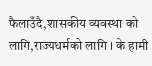फैलाउँदै,शासकीय व्यवस्था को लागि,राज्यधर्मक‍ो लागि । के हामी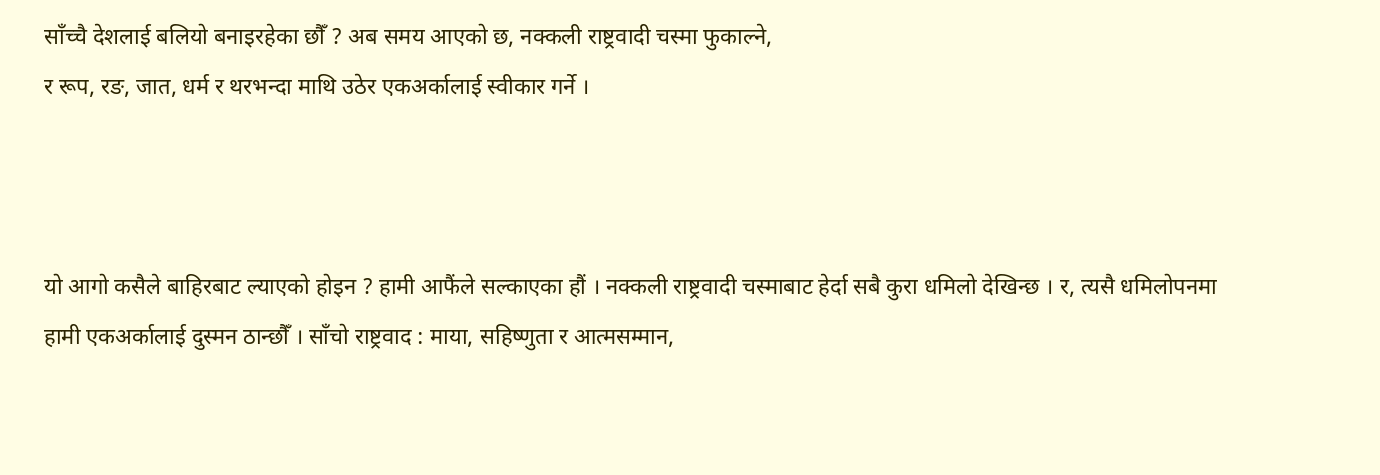साँच्चै देशलाई बलियो बनाइरहेका छौँ ? अब समय आएको छ, नक्कली राष्ट्रवादी चस्मा फुकाल्ने,
र रूप, रङ, जात, धर्म र थरभन्दा माथि उठेर एकअर्कालाई स्वीकार गर्ने ।



यो आगो कसैले बाहिरबाट ल्याएको होइन ? हामी आफैंले सल्काएका हौं । नक्कली राष्ट्रवादी चस्माबाट हेर्दा सबै कुरा धमिलो देखिन्छ । र, त्यसै धमिलोपनमा हामी एकअर्कालाई दुस्मन ठान्छौँ । साँचो राष्ट्रवाद : माया, सहिष्णुता र आत्मसम्मान,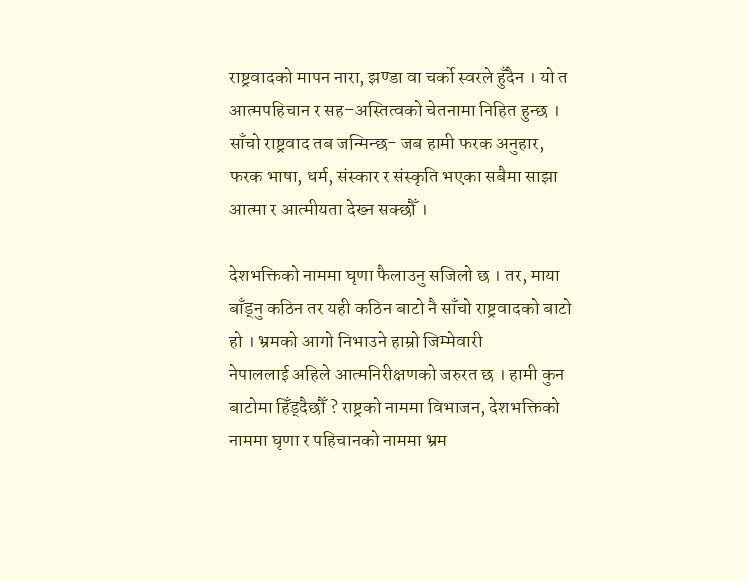राष्ट्रवादको मापन नारा, झण्डा वा चर्को स्वरले हुँदैन । यो त आत्मपहिचान र सह–अस्तित्वको चेतनामा निहित हुन्छ । साँचो राष्ट्रवाद तब जन्मिन्छ- जब हामी फरक अनुहार, फरक भाषा, धर्म, संस्कार र संस्कृति भएका सबैमा साझा आत्मा र आत्मीयता देख्न सक्छौँ ।

देशभक्तिको नाममा घृणा फैलाउनु सजिलो छ । तर, माया बाँड्नु कठिन तर यही कठिन बाटो नै साँचो राष्ट्रवादको बाटो हो । भ्रमको आगो निभाउने हाम्रो जिम्मेवारी
नेपाललाई अहिले आत्मनिरीक्षणको जरुरत छ । हामी कुन बाटोमा हिँड्दैछौँ ? राष्ट्रको नाममा विभाजन, देशभक्तिको नाममा घृणा र पहिचानको नाममा भ्रम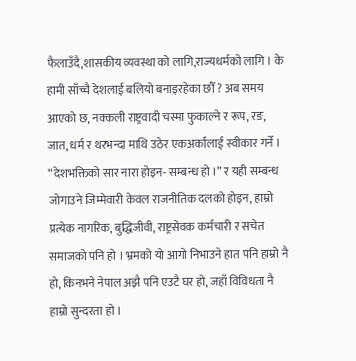फैलाउँदै,शासकीय व्यवस्था को लागि,राज्यधर्मक‍ो लागि । के हामी साँच्चै देशलाई बलियो बनाइरहेका छौँ ? अब समय आएको छ, नक्कली राष्ट्रवादी चस्मा फुकाल्ने र रूप, रङ, जात, धर्म र थरभन्दा माथि उठेर एकअर्कालाई स्वीकार गर्ने ।  “देशभक्तिको सार नारा होइन- सम्बन्ध हो ।” र यही सम्बन्ध जोगाउने जिम्मेवारी केवल राजनीतिक दलको होइन, हाम्रो प्रत्येक नागरिक, बुद्धिजीवी, राष्ट्रसेवक कर्मचारी र सचेत समाजको पनि हो । भ्रमको यो आगो निभाउने हात पनि हाम्रो नै हो, किनभने नेपाल अझै पनि एउटै घर हो, जहाँ विविधता नै हाम्रो सुन्दरता हो ।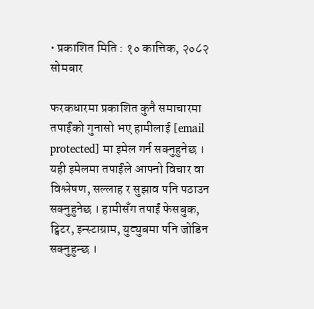• प्रकाशित मिति : १० कात्तिक, २०८२ सोमबार

फरकधारमा प्रकाशित कुनै समाचारमा तपाईंको गुनासो भए हामीलाई [email protected] मा इमेल गर्न सक्नुहुनेछ । यही इमेलमा तपाईंले आफ्नो विचार वा विश्लेषण, सल्लाह र सुझाव पनि पठाउन सक्नुहुनेछ । हामीसँग तपाईं फेसबुक, ट्विटर, इन्स्टाग्राम, युट्युबमा पनि जोडिन सक्नुहुन्छ ।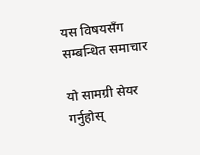यस विषयसँग सम्बन्धित समाचार

यो सामग्री सेयर गर्नुहोस्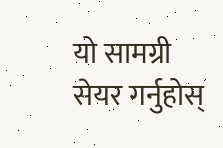यो सामग्री सेयर गर्नुहोस्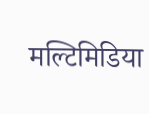मल्टिमिडिया